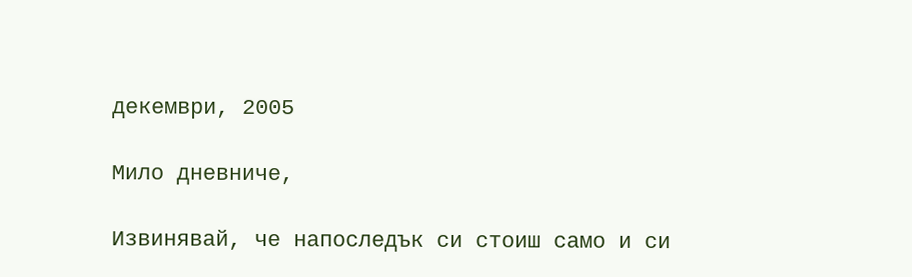декември, 2005

Мило дневниче,

Извинявай, че напоследък си стоиш само и си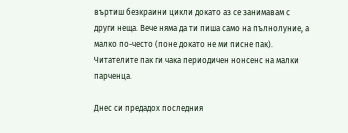въртиш безкраини цикли докато аз се занимавам с други неща. Вече няма да ти пиша само на пълнолуние, а малко по-често (поне докато не ми писне пак). Читателите пак ги чака периодичен нонсенс на малки парченца.

Днес си предадох последния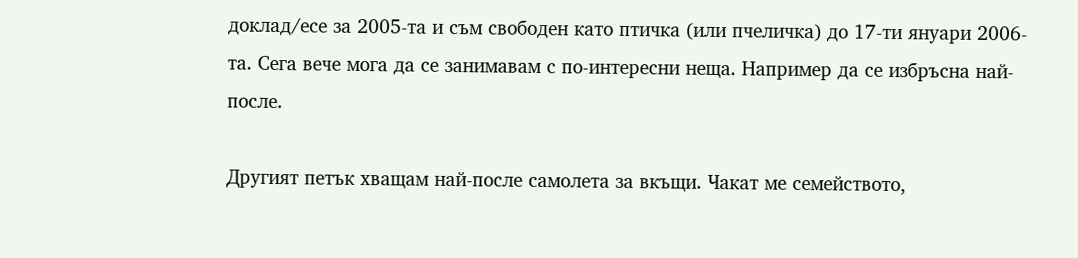доклад/есе за 2005-та и съм свободен като птичка (или пчеличка) до 17-ти януари 2006-та. Сега вече мога да се занимавам с по-интересни неща. Например да се избръсна най-после.

Другият петък хващам най-после самолета за вкъщи. Чакат ме семейството,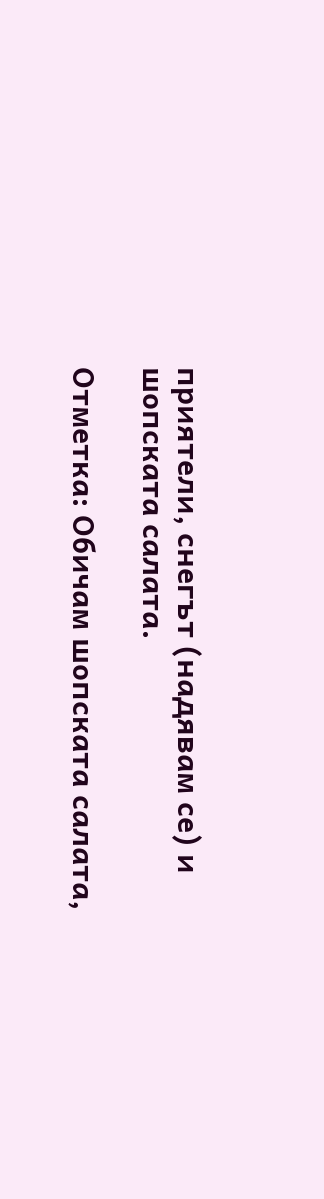приятели, снегът (надявам се) и шопската салата.

Отметка: Обичам шопската салата,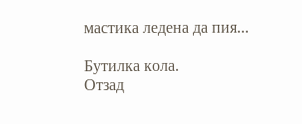мастика ледена да пия...

Бутилка кола.
Отзад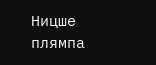Ницше плямпа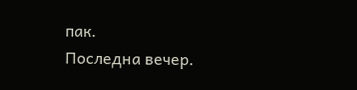пак.
Последна вечер.